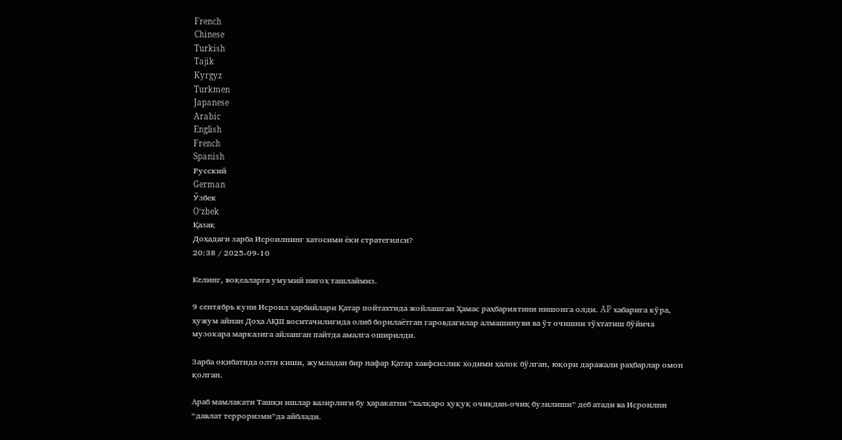French
Chinese
Turkish
Tajik
Kyrgyz
Turkmen
Japanese
Arabic
English
French
Spanish
Русский
German
Ўзбек
Oʻzbek
Қазақ
Доҳадаги зарба Исроилнинг хатосими ёки стратегияси?
20:38 / 2025-09-10

Келинг, воқеаларга умумий нигоҳ ташлаймиз.

9 сентябрь куни Исроил ҳарбийлари Қатар пойтахтида жойлашган Ҳамас раҳбариятини нишонга олди. AP хабарига кўра, ҳужум айнан Доҳа АҚШ воситачилигида олиб борилаётган гаровдагилар алмашинуви ва ўт очишни тўхтатиш бўйича музокара марказига айланган пайтда амалга оширилди.

Зарба оқибатида олти киши, жумладан бир нафар Қатар хавфсизлик ходими ҳалок бўлган, юқори даражали раҳбарлар омон қолган.

Араб мамлакати Ташқи ишлар вазирлиги бу ҳаракатни “халқаро ҳуқуқ очиқдан-очиқ бузилиши” деб атади ва Исроилни “давлат терроризми”да айблади.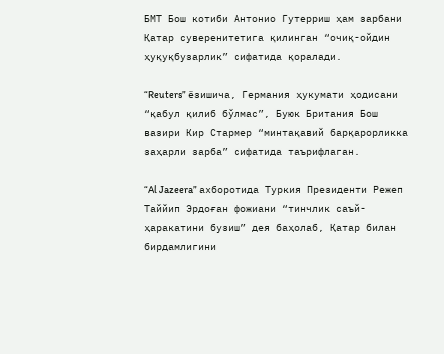БМТ Бош котиби Антонио Гутерриш ҳам зарбани Қатар суверенитетига қилинган “очиқ-ойдин ҳуқуқбузарлик” сифатида қоралади.

“Reuters” ёзишича, Германия ҳукумати ҳодисани “қабул қилиб бўлмас”, Буюк Британия Бош вазири Кир Стармер “минтақавий барқарорликка заҳарли зарба” сифатида таърифлаган.

“Al Jazeera” ахборотида Туркия Президенти Режеп Таййип Эрдоған фожиани “тинчлик саъй-ҳаракатини бузиш” дея баҳолаб, Қатар билан бирдамлигини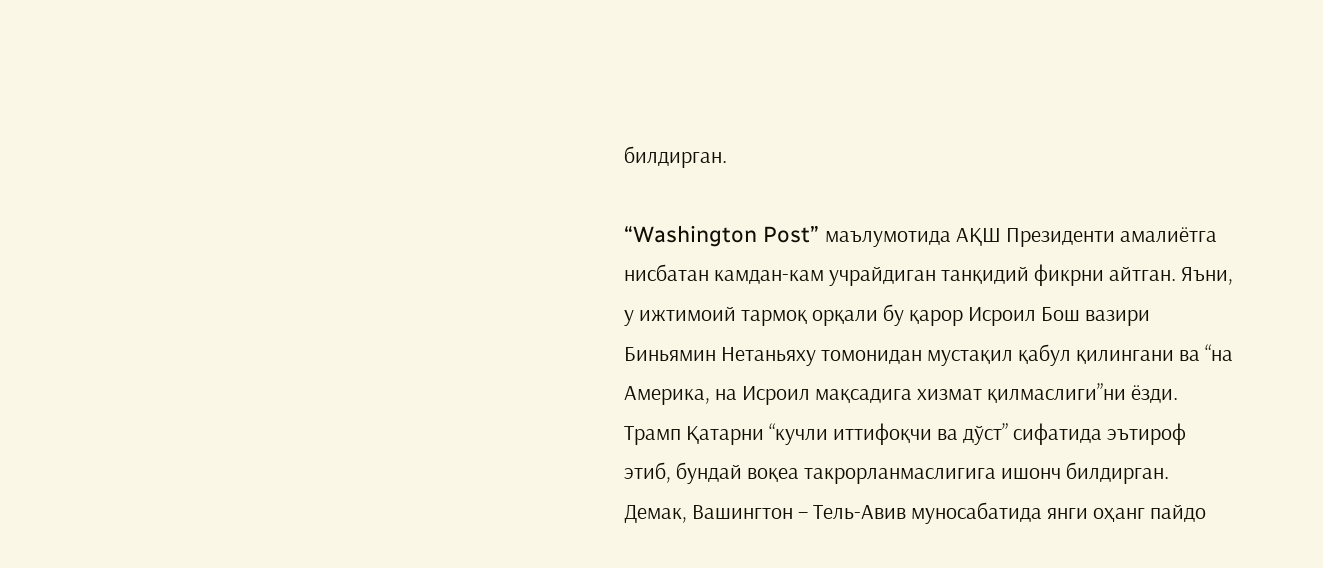билдирган.

“Washington Post” маълумотида АҚШ Президенти амалиётга нисбатан камдан-кам учрайдиган танқидий фикрни айтган. Яъни, у ижтимоий тармоқ орқали бу қарор Исроил Бош вазири Биньямин Нетаньяху томонидан мустақил қабул қилингани ва “на Америка, на Исроил мақсадига хизмат қилмаслиги”ни ёзди. Трамп Қатарни “кучли иттифоқчи ва дўст” сифатида эътироф этиб, бундай воқеа такрорланмаслигига ишонч билдирган. Демак, Вашингтон – Тель-Авив муносабатида янги оҳанг пайдо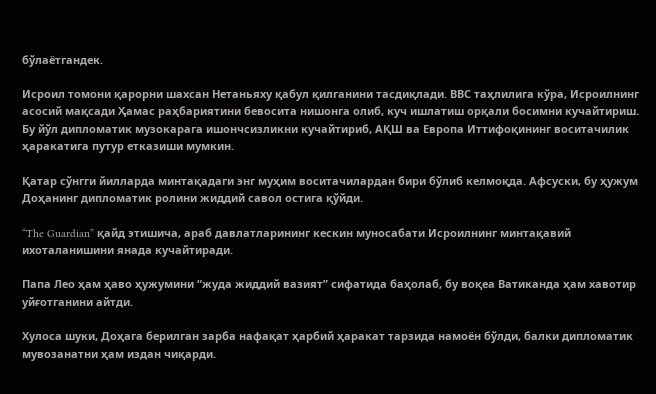бўлаётгандек.

Исроил томони қарорни шахсан Нетаньяху қабул қилганини тасдиқлади. BBС таҳлилига кўра, Исроилнинг асосий мақсади Ҳамас раҳбариятини бевосита нишонга олиб, куч ишлатиш орқали босимни кучайтириш. Бу йўл дипломатик музокарага ишончсизликни кучайтириб, АҚШ ва Европа Иттифоқининг воситачилик ҳаракатига путур етказиши мумкин.

Қатар сўнгги йилларда минтақадаги энг муҳим воситачилардан бири бўлиб келмоқда. Афсуски, бу ҳужум Доҳанинг дипломатик ролини жиддий савол остига қўйди.

“The Guardian” қайд этишича, араб давлатларининг кескин муносабати Исроилнинг минтақавий ихоталанишини янада кучайтиради.

Папа Лео ҳам ҳаво ҳужумини “жуда жиддий вазият” сифатида баҳолаб, бу воқеа Ватиканда ҳам хавотир уйғотганини айтди.

Хулоса шуки, Доҳага берилган зарба нафақат ҳарбий ҳаракат тарзида намоён бўлди, балки дипломатик мувозанатни ҳам издан чиқарди.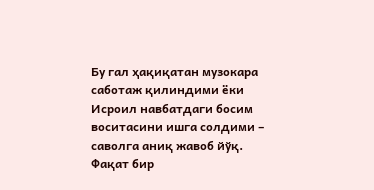Бу гал ҳақиқатан музокара саботаж қилиндими ёки Исроил навбатдаги босим воситасини ишга солдими – саволга аниқ жавоб йўқ. Фақат бир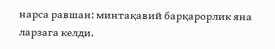нарса равшан: минтақавий барқарорлик яна ларзага келди.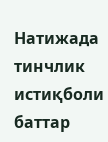Натижада тинчлик истиқболи баттар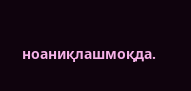ноаниқлашмоқда.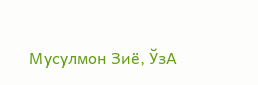Мусулмон Зиё, ЎзА